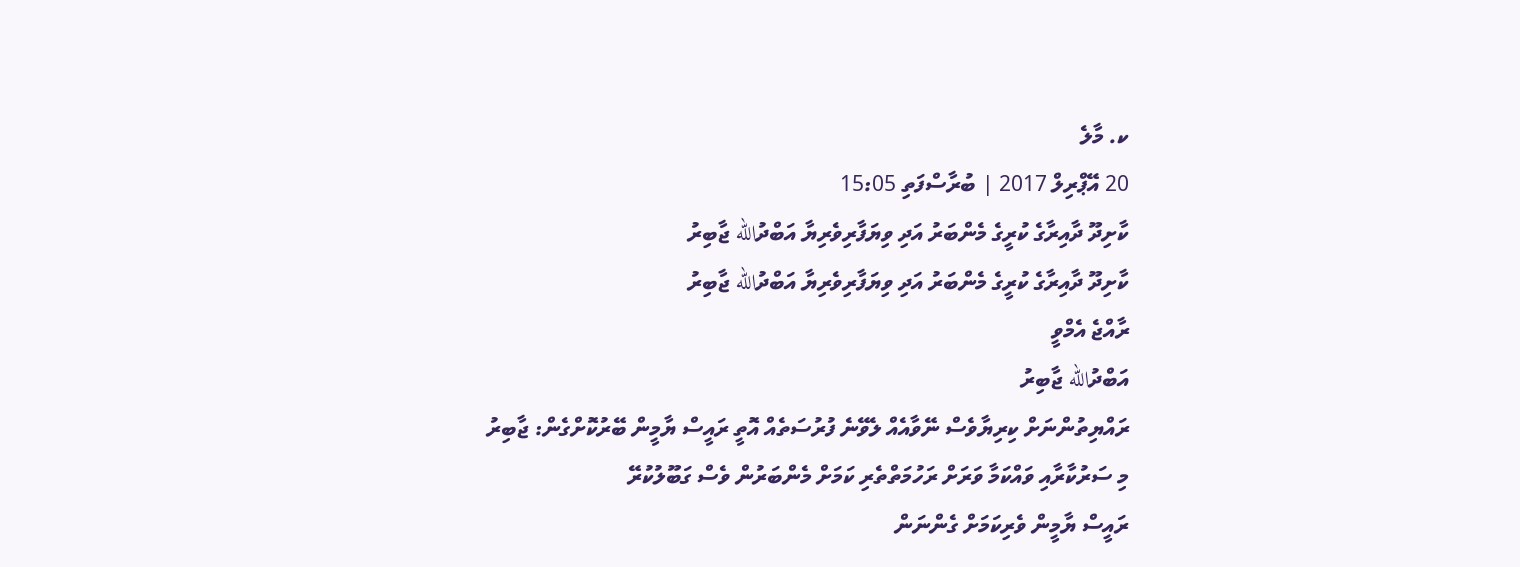ކ. މާލެ
20 އޭޕްރިލް 2017 | ބުރާސްފަތި 15:05
ކާށިދޫ ދާއިރާގެ ކުރީގެ މެންބަރު އަދި ވިޔަފާރިވެރިޔާ އަބްދުالله ޖާބިރު
ކާށިދޫ ދާއިރާގެ ކުރީގެ މެންބަރު އަދި ވިޔަފާރިވެރިޔާ އަބްދުالله ޖާބިރު
ރާއްޖެ އެމްވީ
އަބްދުالله ޖާބިރު
ރައްޔިތުންނަށް ކިރިޔާވެސް ނޭވާއެއް ލެވޭނެ ފުރުސަތެއް އޮތީ ރައީސް ޔާމީން ބޭރުކޮށްގެން: ޖާބިރު
މި ސަރުކާރާއި ވައްކަމާ ވަރަށް ރަހުމަތްތެރި ކަމަށް މެންބަރުން ވެސް ގަބޫލުކުރޭ
ރައީސް ޔާމީން ވެރިކަމަށް ގެންނަން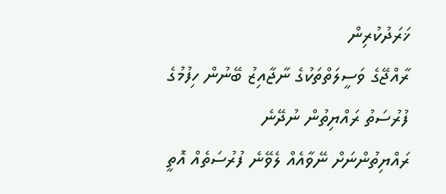ޚަރަދުކުރިން
ރާއްޖޭގެ ވަސީލަތްތަކުގެ ނާޖާއިޒު ބޭނުން ހިފުމުގެ ފުރުސަތު ރައްޔިތުން ނުދޭނެ
ރައްޔިތުންނަށް ނޭވާއެއް ލެވޭނެ ފުރުސަތެއް އޮތީ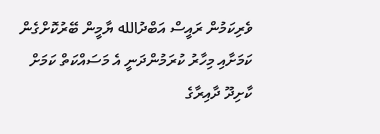ވެރިކަމުން ރައީސް އަބްދުالله ޔާމީން ބޭރުކޮށްގެން ކަމަށާއި މިހާރު ކުރަމުންދަނީ އެ މަސައްކަތް ކަމަށް ކާށިދޫ ދާއިރާގެ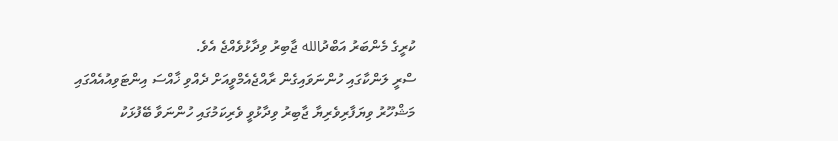ކުރީގެ މެންބަރު އަބްދުالله ޖާބިރު ވިދާޅުވެއްޖެ އެވެ.
ސްރީ ލަންކާގައި ހުންނަވައިގެން ރާއްޖެއެމްވީއަށް ދެއްވި ޚާއްސަ އިންޓަވިއުއެއްގައި މަޝްހޫރު ވިޔަފާރިވެރިޔާ ޖާބިރު ވިދާޅުވީ ވެރިކަމުގައި ހުންނަވާ ބޭފުޅަކު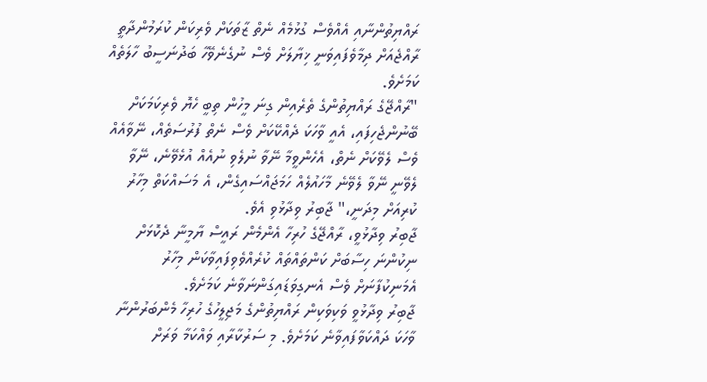ރައްޔިތުންނާއި އެއްވެސް ގުޅުމެއް ނެތް ޒާތަކަށް ވެރިކަން ކުރަމުންދާތީ ރާއްޖެއަށް ދިމާވެފައިވަނީ ޚިޔާލަށް ވެސް ނުގެނެވޭހާ ބަދުނަސީބު ހާލަތެއް ކަމަށެވެ.
"ރާއްޖޭގެ ރައްޔިތުންގެ ތެރެއިން ގިނަ މީހުން ތިބީ ހެޔޮ ވެރިކަމަކަށް ބޭނުންޖެހިފައި، އެއީ ވާހަކަ ދެއްކޭކަށް ވެސް ނެތް ފުރުސަތެއް، ނޭވާއެއް ވެސް ލެވޭކަށް ނެތް، އެހެންވީމާ ނޭވާ ނުލެވި ނުއެއް އުޅެވޭނެ، ނޭވާ ލެވޭނީ ނޭވާ ލެވޭނެ މާހައުލެއް ހަމަޖައްސައިގެން، އެ މަސައްކަތް މިހާރު ކުރިއަށް މިދަނީ،" ޖާބިރު ވިދާޅުވި އެވެ.
ޖާބިރު ވިދާޅުވީ، ރާއްޖޭގެ ހުރިހާ އެންމެން ރައީސް ޔާމީނާ ދެކޮޅަށް ނިކުންނަ ހިސާބަށް ކަންތައްތައް ކުރެއްވެވިފައިވާކަން މިހާރު އެމަނިކުފާނަށް ވެސް އެނގިވަޑައިގަންނަވާނެ ކަމަށެވެ.
ޖާބިރު ވިދާޅުވީ ވަކިވަކިން ރައްޔިތުންގެ މަޖިލީހުގެ ހުރިހާ މެންބަރުންނާ ވާހަކަ ދައްކަވާފައިވާނެ ކަމަށެވެ. މި ސަރުކާރާއި ވައްކަމާ ވަރަށް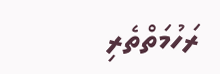ރަހުމަތްތެރި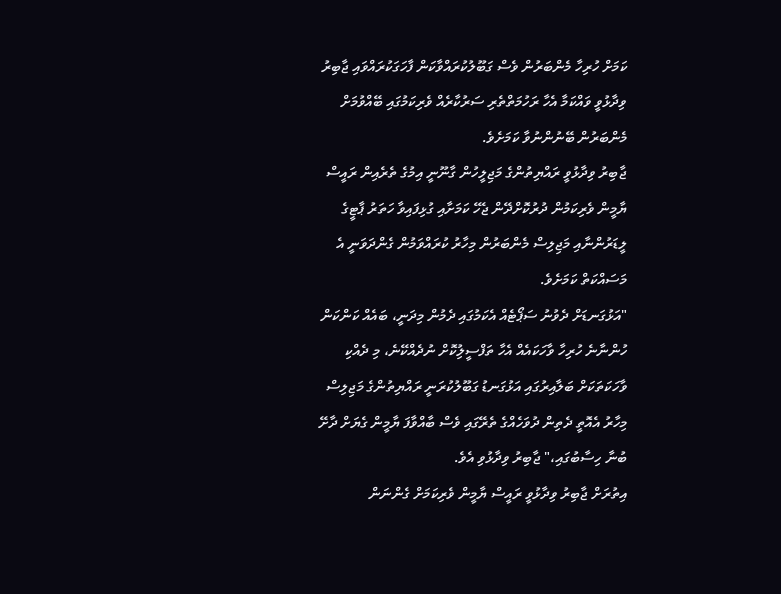ކަމަށް ހުރިހާ މެންބަރުން ވެސް ގަބޫލުކުރައްވާކަން ފާހަގަކުރައްވައި ޖާބިރު ވިދާޅުވީ ވައްކަމާ އެހާ ރަހުމަތްތެރި ސަރުކާރެއް ވެރިކަމުގައި ބޭއްވުމަށް މެންބަރުން ބޭނުންނުވާ ކަމަށެވެ.
ޖާބިރު ވިދާޅުވީ ރައްޔިތުންގެ މަޖިލީހުން ގާނޫނީ އިމުގެ ތެރެއިން ރައީސް ޔާމީން ވެރިކަމުން ދުރުކޮށްދޭން ޖެހޭ ކަމަށާއި ގުޅިފައިވާ ހަތަރު ޕާޓީގެ ލީޑަރުންނާއި މަޖިލިސް މެންބަރުން މިހާރު ކުރައްވަމުން ގެންދަވަނީ އެ މަސައްކަތް ކަމަށެވެ.
"އަޅުގަނޑަށް ދެވުނު ސަޕޯޓެއް އެކަމުގައި ދެމުން މިދަނީ، ބައެއް ކަންކަން ހުންނާނެ ހުރިހާ ވާހަކައެއް އެހާ ތަފްސީލުިކޮށް ނުދެއްކޭނެ، މި ދެއްކި ވާހަކަތަކަށް ބަލާއިރުގައި އަޅުގަނޑު ގަބޫލުކުރަނީ ރައްޔިތުންގެ މަޖިލިސް މިހާރު އެއޮތީ ދެތިން ދުވަހެއްގެ ތެރޭގައި ވެސް ބާއްވާފަ ޔާމީން ގެޔަށް ދާށޭ ބުނާ ހިސާބުގައި،" ޖާބިރު ވިދާޅުވި އެވެ.
އިތުރަށް ޖާބިރު ވިދާޅުވީ ރައީސް ޔާމީން ވެރިކަމަށް ގެންނަން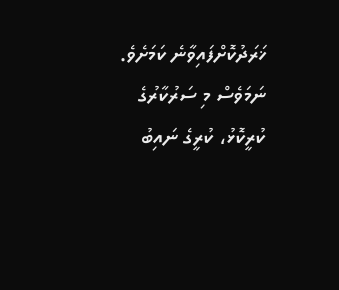ޚަރަދުކޮށްފައިވާނެ ކަމަށެވެ. ނަމަވެސް މި ސަރުކާރުގެ ކުރީކޮޅު، ކުރީގެ ނައިބު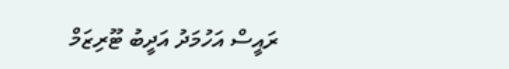ރައީސް އަހުމަދު އަދީބު ޓޫރިޒަމް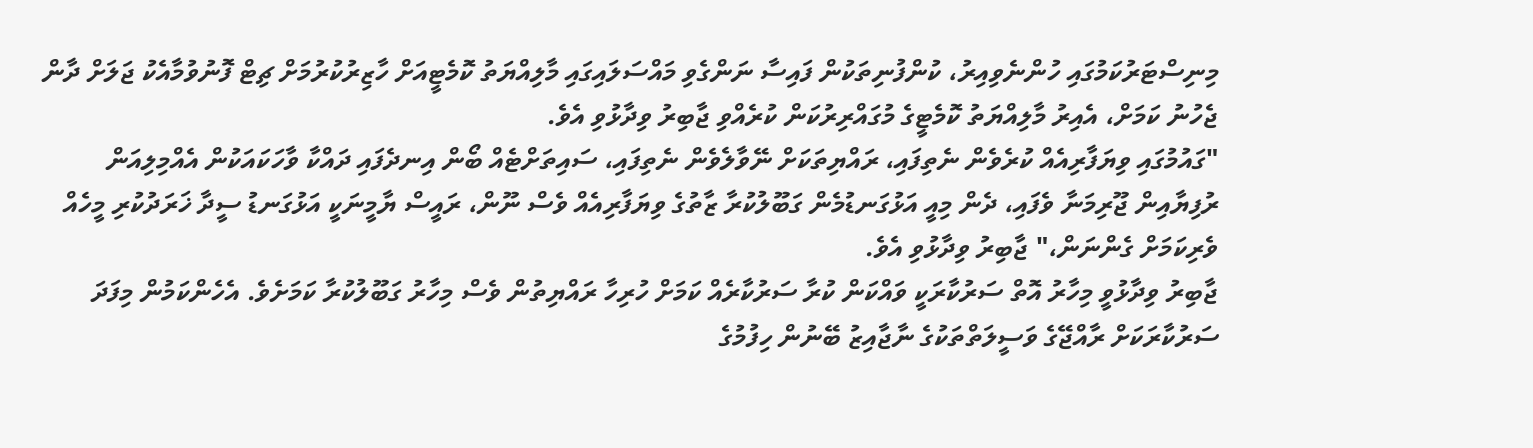މިނިސްޓަރުކަމުގައި ހުންނެވިއިރު، ކުންފުނިތަކުން ފައިސާ ނަންގެވި މައްސަލައިގައި މާލިއްޔަތު ކޮމެޓީއަށް ހާޒިރުކުރުމަށް ޗިޓް ފޮނުވުމާއެކު ޖަލަށް ދާން ޖެހުނު ކަމަށް، އެއިރު މާލިއްޔަތު ކޮމެޓީގެ މުގައްރިރުކަން ކުރެއްވި ޖާބިރު ވިދާޅުވި އެވެ.
"ގައުމުގައި ވިޔަފާރިއެއް ކުރެވެން ނެތިފައި، ރައްޔިތަކަށް ނޭވާލެވެން ނެތިފައި، ސައިތަށްޓެއް ބޯން އިނދެފައި ދައްކާ ވާހަކައަކުން އެއްމިލިއަން ރުފިޔާއިން ޖޫރިމަނާ ވެފައި، ދެން މިއީ އަޅުގަނޑުމެން ގަބޫލުކުރާ ޒާތުގެ ވިޔަފާރިއެއް ވެސް ނޫން، ރައީސް ޔާމީނަކީ އަޅުގަނޑު ސީދާ ޚަރަދުކުރި މީހެއް ވެރިކަމަށް ގެންނަން،" ޖާބިރު ވިދާޅުވި އެވެ.
ޖާބިރު ވިދާޅުވީ މިހާރު އޮތް ސަރުކާރަކީ ވައްކަން ކުރާ ސަރުކާރެއް ކަމަށް ހުރިހާ ރައްޔިތުން ވެސް މިހާރު ގަބޫލުކުރާ ކަމަށެވެ. އެހެންކަމުން މިފަދަ ސަރުކާރަކަށް ރާއްޖޭގެ ވަސީލަތްތަކުގެ ނާޖާއިޒު ބޭނުން ހިފުމުގެ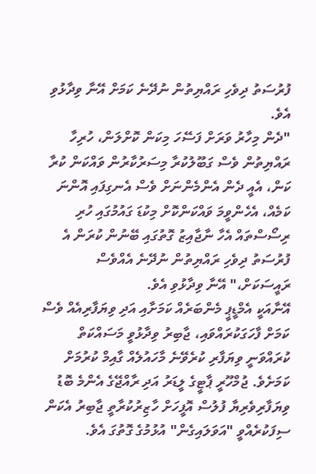ފުރުސަތު ދިވެހި ރައްޔިތުން ނުދޭނެ ކަމަށް އޭނާ ވިދާޅުވި އެވެ.
"ދެން މިހާރު ވަރަށް ފަސޭހަ މިކަން ކޮށްލަން، ހުރިހާ ރައްޔިތުން ވެސް ގަބޫލުކުރާ މިސަރުކާރުން ވައްކަން ކުރާ ކަން، އެއީ ދެން އެންމެންނަށް ވެސް އެނގިފައި އޮންނަ ކަމެއް، އެހެންވީމަ ވައްކަންކޮށް މިކުޑަ ގައުމުގައި ހުރި ރިސޯސްތައް އެހާ ނާޖާއިޒު ގޮތުގައި ބޭނުން ކުރަން އެ ފުރުސަތު ދިވެހި ރައްޔިތުން ނުދޭނެ އެއްވެސް ރައީސަކަށް،" އޭނާ ވިދާޅުވި އެވެ.
އޭނާއަކީ އެމްޑީޕީ މެންބަރެއް ކަމަށާއި އަދި ވިޔަފާރިއެއް ވެސް ކަމަށް ފާހަގަކުރައްވައި، ޖާބިރު ވިދާޅުވީ މަސައްކަތް ކުރައްވަނީ ވިޔަފާރި ކުރެވޭނެ މާހައުލެއް ގާއިމް ކުރުމަށް ކަމަށެވެ. ޖުމްހޫރީ ޕާޓީގެ ލީޑަރު އަދި ރާއްޖޭގެ އެންމެ ބޮޑު ވިޔަފާރިވެރިޔާ ފުލުސް އޮފީހަށް ހާޒިރުކުރާތީ ޖާބިރު އެކަން ސިފަކުރެއްވީ "އަވަލައިގެން" އުޅުމުގެ ގޮތުގަ އެވެ.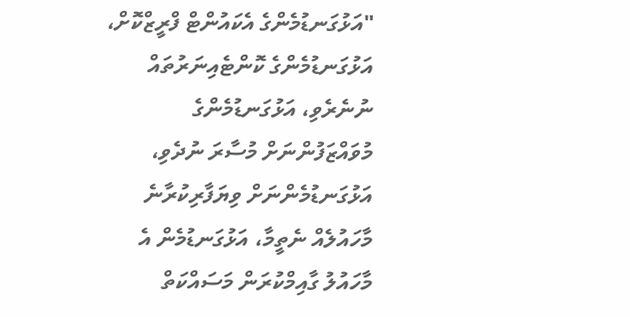"އަޅުގަނޑުމެންގެ އެކައުންޓް ފްރީޒްކޮށް، އަޅުގަނޑުމެންގެ ކޮންޓެއިނަރުތައް ނުނެރެވި، އަޅުގަނޑުމެންގެ މުވައްޒަފުންނަށް މުސާރަ ނުދެވި، އަޅުގަނޑުމެންނަށް ވިޔަފާރިކުރާނެ މާހައުލެއް ނެތީމާ، އަޅުގަނޑުމެން އެ މާހައުލު ގާއިމްކުރަން މަސައްކަތް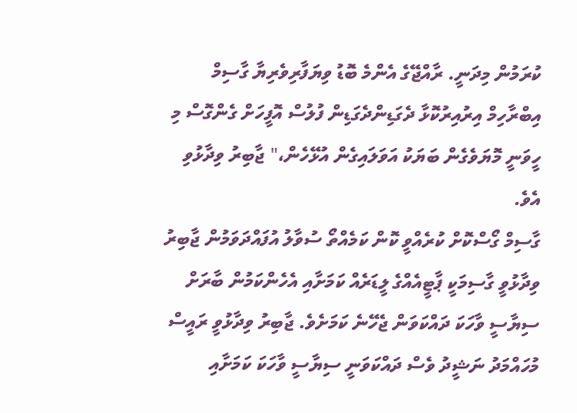ކުރަމުން މިދަނީ. ރާއްޖޭގެ އެންމެ ބޮޑު ވިޔަފާރިވެރިޔާ ގާސިމް އިބްރާހިމް އިރުއިރުކޮޅާ ދެގަޑިންދެގަޑިން ފުލުސް އޮފީހަށް ގެންގޮސް މި ހީވަނީ މޮޔަވެގެން ބަޔަކު އަވަލައިގެން އުޅޭހެން،" ޖާބިރު ވިދާޅުވި އެވެ.
ގާސިމް ގޯސްކޮށް ކުރެއްވީ ކޮން ކަމެއްތޯ ސުވާލު އުފައްދަވަމުން ޖާބިރު ވިދާޅުވީ ގާސިމަކީ ޕާޓީއެއްގެ ލީޑަރެއް ކަމަށާއި އެހެންކަމުން ބާރަށް ސިޔާސީ ވާހަކަ ދައްކަވަން ޖެހޭނެ ކަމަށެވެ. ޖާބިރު ވިދާޅުވީ ރައީސް މުހައްމަދު ނަޝީދު ވެސް ދައްކަވަނީ ސިޔާސީ ވާހަކަ ކަމަށާއި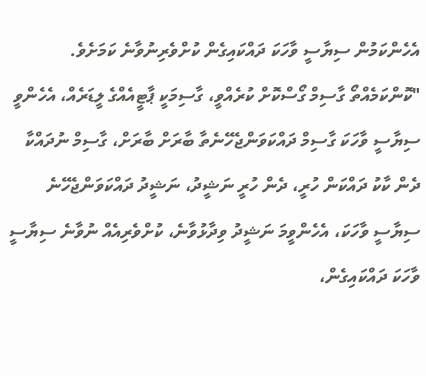އެހެންކަމުން ސިޔާސީ ވާހަކަ ދައްކައިގެން ކުށްވެރިނުވާނެ ކަމަށެވެ.
"ކޮންކަމެއްތޯ ގާސިމް ގޯސްކޮށް ކުރެއްވީ، ގާސިމަކީ ޕާޓީއެއްގެ ލީޑަރެއް، އެހެންވީ ސިޔާސީ ވާހަކަ ގާސިމް ދައްކަވަންޖެހޭނެތާ ބާރަށް ބާރަށް، ގާސިމް ނުދައްކާ ދެން ކާކު ދައްކަން ހުރީ، ދެން ހުރީ ނަޝީދު، ނަޝީދު ދައްކަވަންޖެހޭނެ ސިޔާސީ ވާހަކަ، އެހެންވީމަ ނަޝީދު ވިދާޅުވާނެ، ކުށްވެރިއެއް ނުވާނެ ސިޔާސީ ވާހަކަ ދައްކައިގެން،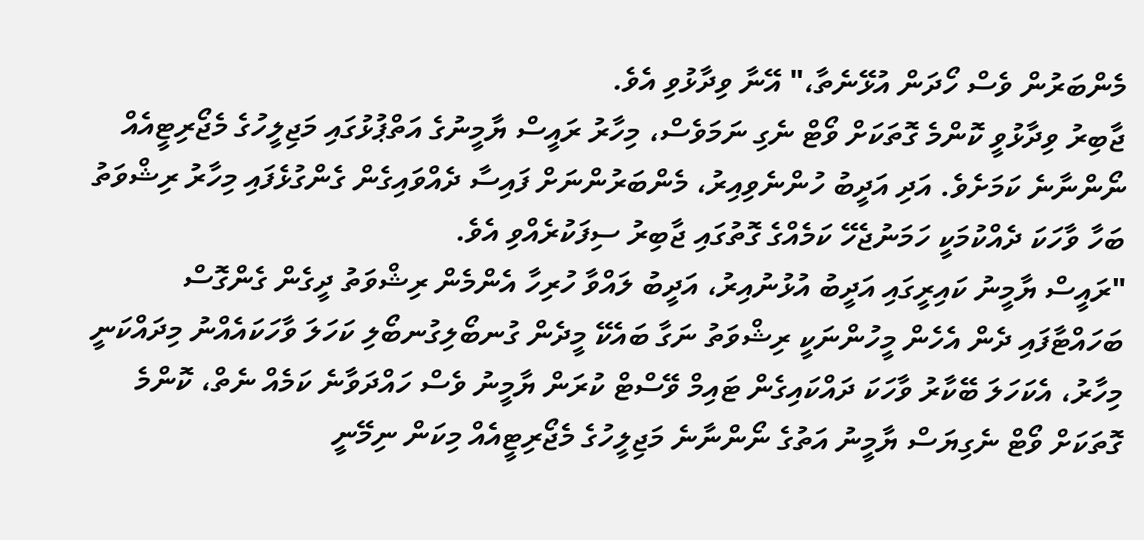މެންބަރުން ވެސް ހޯދަން އުޅޭނެތާ،" އޭނާ ވިދާޅުވި އެވެ.
ޖާބިރު ވިދާޅުވީ ކޮންމެ ގޮތަކަށް ވޯޓް ނެގި ނަމަވެސް، މިހާރު ރައީސް ޔާމީނުގެ އަތްޕުޅުގައި މަޖިލީހުގެ މެޖޯރިޓީއެއް ނޯންނާނެ ކަމަށެވެ. އަދި އަދީބު ހުންނެވިއިރު، މެންބަރުންނަށް ފައިސާ ދެއްވައިގެން ގެންގުޅެފައި މިހާރު ރިޝްވަތު ބަހާ ވާހަކަ ދެއްކުމަކީ ހަމަނުޖެހޭ ކަމެއްގެ ގޮތުގައި ޖާބިރު ސިފަކުރެއްވި އެވެ.
"ރައީސް ޔާމީނު ކައިރީގައި އަދީބު އުޅުނުއިރު، އަދީބު ލައްވާ ހުރިހާ އެންމެން ރިޝްވަތު ދީގެން ގެންގޮސް ބަހައްޓާފައި ދެން އެހެން މީހުންނަކީ ރިޝްވަތު ނަގާ ބައެކޭ މީދެން ގުނބޯލިގުނބޯލި ކަހަލަ ވާހަކައެއްނު މިދައްކަނީ މިހާރު، އެކަހަލަ ބޭކާރު ވާހަކަ ދައްކައިގެން ޓައިމް ވޭސްޓް ކުރަން ޔާމީނު ވެސް ހައްދަވާނެ ކަމެއް ނެތް، ކޮންމެ ގޮތަކަށް ވޯޓް ނެގިޔަސް ޔާމީނު އަތުގެ ނޯންނާނެ މަޖިލީހުގެ މެޖޯރިޓީއެއް މިކަން ނިމޭނީ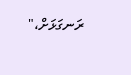ރަނގަޅަށް،"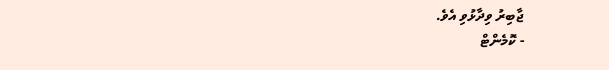ޖާބިރު ވިދާޅުވި އެވެ.
- ކޮމެންޓް